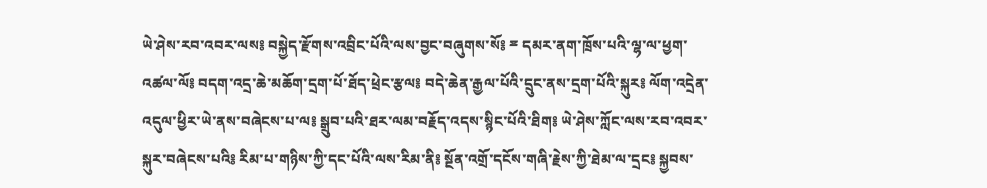ཡེ་ཤེས་རབ་འབར་ལས༔ བསྐྱེད་རྫོགས་འབྲིང་པོའི་ལས་བྱང་བཞུགས་སོ༔ ྈ དམར་ནག་ཁྲོས་པའི་ལྷ་ལ་ཕྱག་འཚལ་ལོ༔ བདག་འདྲ་ཆེ་མཆོག་དྲག་པོ་ཐོད་ཕྲེང་རྩལ༔ བདེ་ཆེན་རྒྱལ་པོའི་དྲུང་ནས་དྲག་པོའི་སྐུར༔ ལོག་འདྲེན་འདུལ་ཕྱིར་ཡེ་ནས་བཞེངས་པ་ལ༔ སྒྲུབ་པའི་ཐར་ལམ་བརྗོད་འདས་སྙིང་པོའི་ཐིག༔ ཡེ་ཤེས་ཀློང་ལས་རབ་འབར་སྐུར་བཞེངས་པའི༔ རིམ་པ་གཉིས་ཀྱི་དང་པོའི་ལས་རིམ་ནི༔ སྔོན་འགྲོ་དངོས་གཞི་རྗེས་ཀྱི་ཐེམ་ལ་དྲང༔ སྐྱབས་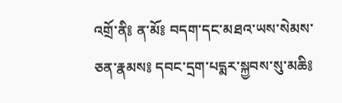འགྲོ་ནི༔ ན་མོ༔ བདག་དང་མཐའ་ཡས་སེམས་ཅན་རྣམས༔ དབང་དྲག་པདྨར་སྐྱབས་སུ་མཆི༔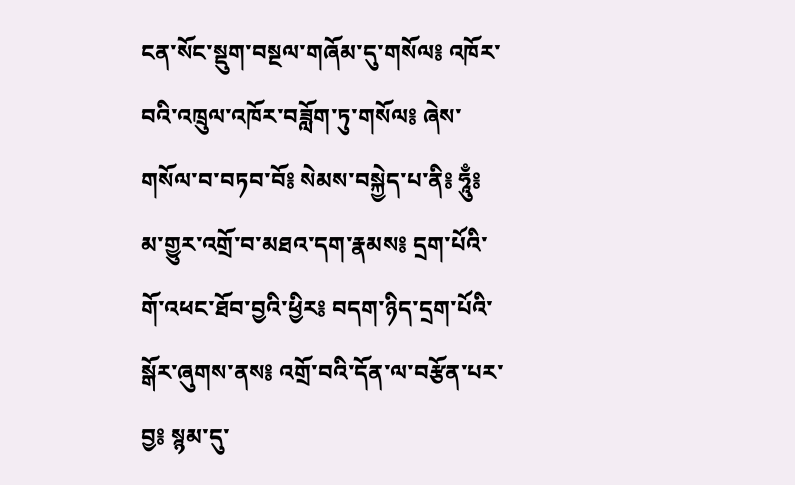ངན་སོང་སྡུག་བསྔལ་གཞོམ་དུ་གསོལ༔ འཁོར་བའི་འཁྲུལ་འཁོར་བཟློག་ཏུ་གསོལ༔ ཞེས་གསོལ་བ་བཏབ་བོ༔ སེམས་བསྐྱེད་པ་ནི༔ ཧཱུྃ༔ མ་གྱུར་འགྲོ་བ་མཐའ་དག་རྣམས༔ དྲག་པོའི་གོ་འཕང་ཐོབ་བྱའི་ཕྱིར༔ བདག་ཉིད་དྲག་པོའི་སྒོར་ཞུགས་ནས༔ འགྲོ་བའི་དོན་ལ་བརྩོན་པར་བྱ༔ སྙམ་དུ་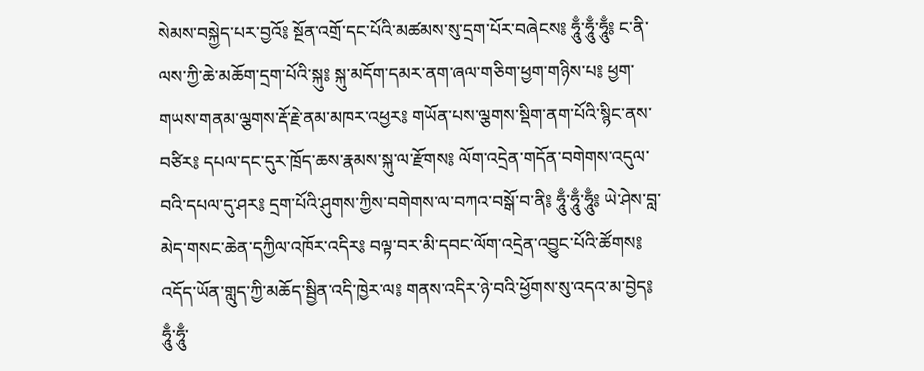སེམས་བསྐྱེད་པར་བྱའོ༔ སྔོན་འགྲོ་དང་པོའི་མཚམས་སུ་དྲག་པོར་བཞེངས༔ ཧཱུྃ་ཧཱུྃ་ཧཱུྃ༔ ང་ནི་ལས་ཀྱི་ཆེ་མཆོག་དྲག་པོའི་སྐུ༔ སྐུ་མདོག་དམར་ནག་ཞལ་གཅིག་ཕྱག་གཉིས་པ༔ ཕྱག་གཡས་གནམ་ལྕགས་རྡོ་རྗེ་ནམ་མཁར་འཕྱར༔ གཡོན་པས་ལྕགས་སྡིག་ནག་པོའི་སྙིང་ནས་བཙིར༔ དཔལ་དང་དུར་ཁྲོད་ཆས་རྣམས་སྐུ་ལ་རྫོགས༔ ལོག་འདྲེན་གདོན་བགེགས་འདུལ་བའི་དཔལ་དུ་ཤར༔ དྲག་པོའི་ཤུགས་ཀྱིས་བགེགས་ལ་བཀའ་བསྒོ་བ་ནི༔ ཧཱུྃ་ཧཱུྃ་ཧཱུྃ༔ ཡེ་ཤེས་བླ་མེད་གསང་ཆེན་དཀྱིལ་འཁོར་འདིར༔ བལྟ་བར་མི་དབང་ལོག་འདྲེན་འབྱུང་པོའི་ཚོགས༔ འདོད་ཡོན་གླུད་ཀྱི་མཆོད་སྦྱིན་འདི་ཁྱེར་ལ༔ གནས་འདིར་ཉེ་བའི་ཕྱོགས་སུ་འདའ་མ་བྱེད༔ ཧཱུྃ་ཧཱུྃ་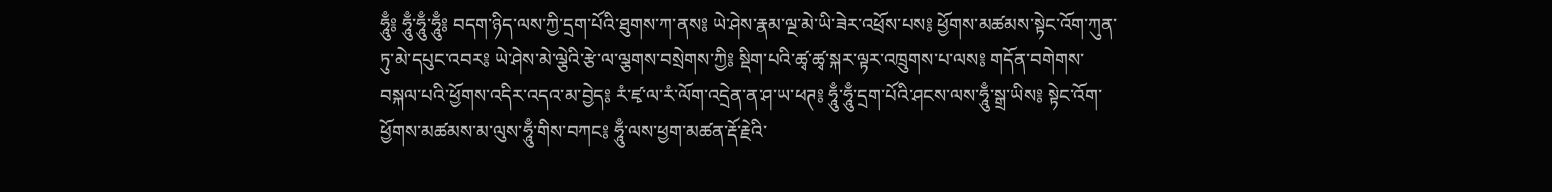ཧཱུྃ༔ ཧཱུྃ་ཧཱུྃ་ཧཱུྃ༔ བདག་ཉིད་ལས་ཀྱི་དྲག་པོའི་ཐུགས་ཀ་ནས༔ ཡེ་ཤེས་རྣམ་ལྔ་མེ་ཡི་ཟེར་འཕྲོས་པས༔ ཕྱོགས་མཚམས་སྟེང་འོག་ཀུན་ཏུ་མེ་དཔུང་འབར༔ ཡེ་ཤེས་མེ་ལྕེའི་རྩེ་ལ་ལྕགས་བསྲེགས་ཀྱི༔ སྡིག་པའི་ཚྭ་ཚྭ་སྐར་ལྟར་འཁྲུགས་པ་ལས༔ གདོན་བགེགས་བསྐལ་པའི་ཕྱོགས་འདིར་འདའ་མ་བྱེད༔ རཾ་ཛྭ་ལ་རཾ་ལོག་འདྲེན་ན་ཤ་ཡ་ཕཊ༔ ཧཱུྃ་ཧཱུྃ་དྲག་པོའི་ཤངས་ལས་ཧཱུྃ་སྒྲ་ཡིས༔ སྟེང་འོག་ཕྱོགས་མཚམས་མ་ལུས་ཧཱུྃ་གིས་བཀང༔ ཧཱུྃ་ལས་ཕྱག་མཚན་རྡོ་རྗེའི་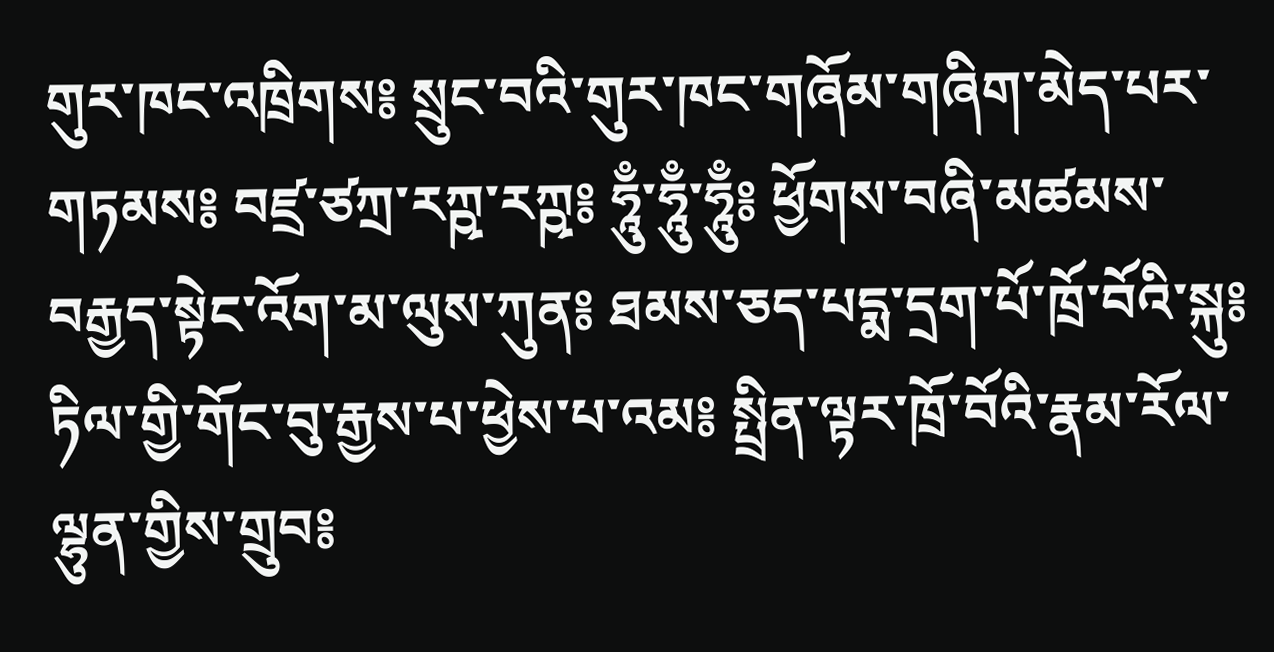གུར་ཁང་འཁྲིགས༔ སྲུང་བའི་གུར་ཁང་གཞོམ་གཞིག་མེད་པར་གཏམས༔ བཛྲ་ཙཀྲ་རཀྵ་རཀྵ༔ ཧཱུྃ་ཧཱུྃ་ཧཱུྃ༔ ཕྱོགས་བཞི་མཚམས་བརྒྱད་སྟེང་འོག་མ་ལུས་ཀུན༔ ཐམས་ཅད་པདྨ་དྲག་པོ་ཁྲོ་བོའི་སྐུ༔ ཏིལ་གྱི་གོང་བུ་རྒྱས་པ་ཕྱེས་པ་འམ༔ སྤྲིན་ལྟར་ཁྲོ་བོའི་རྣམ་རོལ་ལྷུན་གྱིས་གྲུབ༔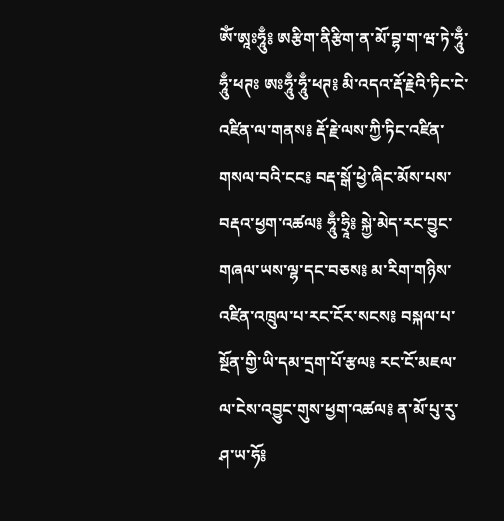ཨོཾ་ཨཱཿཧཱུྃ༔ ཨརྩིག་ནིརྩིག་ན་མོ་བྷ་ག་ཝ་ཏེ་ཧཱུྃ་ཧཱུྃ་ཕཊཿ ཨཿཧཱུྃ་ཧཱུྃ་ཕཊ༔ མི་འདའ་རྡོ་རྗེའི་ཏིང་ངེ་འཛིན་ལ་གནས༔ རྡོ་རྗེ་ལས་ཀྱི་ཏིང་འཛིན་གསལ་བའི་ངང༔ བརྡ་སྒོ་ཕྱེ་ཞིང་མོས་པས་བརྡའ་ཕྱག་འཚལ༔ ཧཱུྃ་ཧྲཱི༔ སྐྱེ་མེད་རང་བྱུང་གཞལ་ཡས་ལྷ་དང་བཅས༔ མ་རིག་གཉིས་འཛིན་འཁྲུལ་པ་རང་ངོར་སངས༔ བསྐལ་པ་སྔོན་གྱི་ཡི་དམ་དྲག་པོ་རྩལ༔ རང་ངོ་མཇལ་ལ་ངེས་འབྱུང་གུས་ཕྱག་འཚལ༔ ན་མོ་པུ་རུ་ཤ་ཡ་ཧོ༔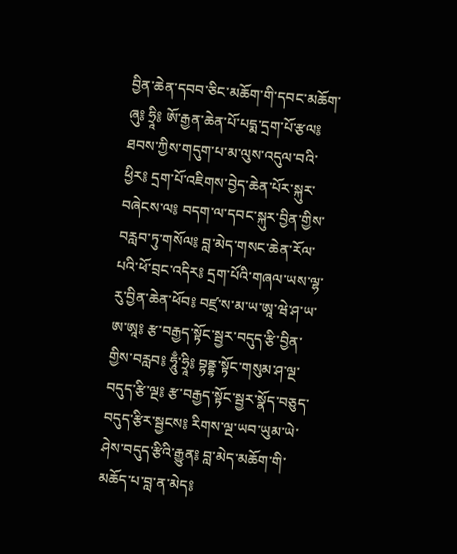བྱིན་ཆེན་དབབ་ཅིང་མཆོག་གི་དབང་མཆོག་ཞུ༔ ཧྲཱི༔ ཨོ་རྒྱན་ཆེན་པོ་པདྨ་དྲག་པོ་རྩལ༔ ཐབས་ཀྱིས་གདུག་པ་མ་ལུས་འདུལ་བའི་ཕྱིར༔ དྲག་པོ་འཇིགས་བྱེད་ཆེན་པོར་སྐུར་བཞེངས་ལ༔ བདག་ལ་དབང་སྐུར་བྱིན་གྱིས་བརླབ་ཏུ་གསོལ༔ བླ་མེད་གསང་ཆེན་རོལ་པའི་ཕོ་བྲང་འདིར༔ དྲག་པོའི་གཞལ་ཡས་ལྷ་རུ་བྱིན་ཆེན་ཕོབ༔ བཛྲ་ས་མ་ཡ་ཨཱ་ཝེ་ཤ་ཡ་ཨ་ཨཱ༔ རྩ་བརྒྱད་སྟོང་སྦྱར་བདུད་རྩི་བྱིན་གྱིས་བརླབ༔ ཧཱུྃ་ཧྲཱི༔ བྷནྡྷ་སྟོང་གསུམ་ཤ་ལྔ་བདུད་རྩི་ལྔ༔ རྩ་བརྒྱད་སྟོང་སྦྱར་སྣོད་བཅུད་བདུད་རྩིར་སྦྱངས༔ རིགས་ལྔ་ཡབ་ཡུམ་ཡེ་ཤེས་བདུད་རྩིའི་རྒྱུན༔ བླ་མེད་མཆོག་གི་མཆོད་པ་བླ་ན་མེད༔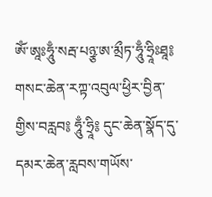ཨོཾ་ཨཱཿཧཱུྃ་སརྦ་པཉྩ་ཨ་མྲྀཏ་ཧཱུྃ་ཧྲཱིཿཐཱ༔ གསང་ཆེན་རཀྟ་འབུལ་ཕྱིར་བྱིན་གྱིས་བརླབ༔ ཧཱུྃ་ཧྲཱི༔ དུང་ཆེན་སྣོད་དུ་དམར་ཆེན་རླབས་གཡོས་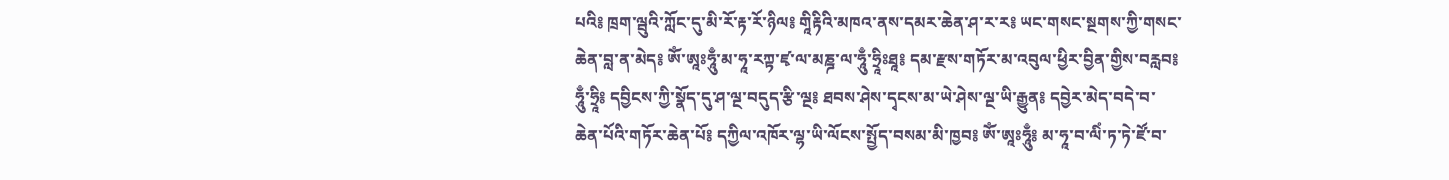པའི༔ ཁྲག་ལྦུའི་ཀློང་དུ་མི་རོ་རྟ་རོ་ཉིལ༔ གཱིརྟིའི་མཁའ་ནས་དམར་ཆེན་ཤ་ར་ར༔ ཡང་གསང་སྔགས་ཀྱི་གསང་ཆེན་བླ་ན་མེད༔ ཨོཾ་ཨཱཿཧཱུྃ་མ་ཧཱ་རཀྟ་ཛྭ་ལ་མཎྜ་ལ་ཧཱུྃ་ཧྲཱིཿཐཱ༔ དམ་རྫས་གཏོར་མ་འབུལ་ཕྱིར་བྱིན་གྱིས་བརླབ༔ ཧཱུྃ་ཧྲཱི༔ དབྱིངས་ཀྱི་སྣོད་དུ་ཤ་ལྔ་བདུད་རྩི་ལྔ༔ ཐབས་ཤེས་དྭངས་མ་ཡེ་ཤེས་ལྔ་ཡི་རྒྱུན༔ དབྱེར་མེད་བདེ་བ་ཆེན་པོའི་གཏོར་ཆེན་པོ༔ དཀྱིལ་འཁོར་ལྷ་ཡི་ལོངས་སྤྱོད་བསམ་མི་ཁྱབ༔ ཨོཾ་ཨཱཿཧཱུྃ༔ མ་ཧཱ་བ་ལིཾ་ཏ་ཏེ་ཛོ་བ་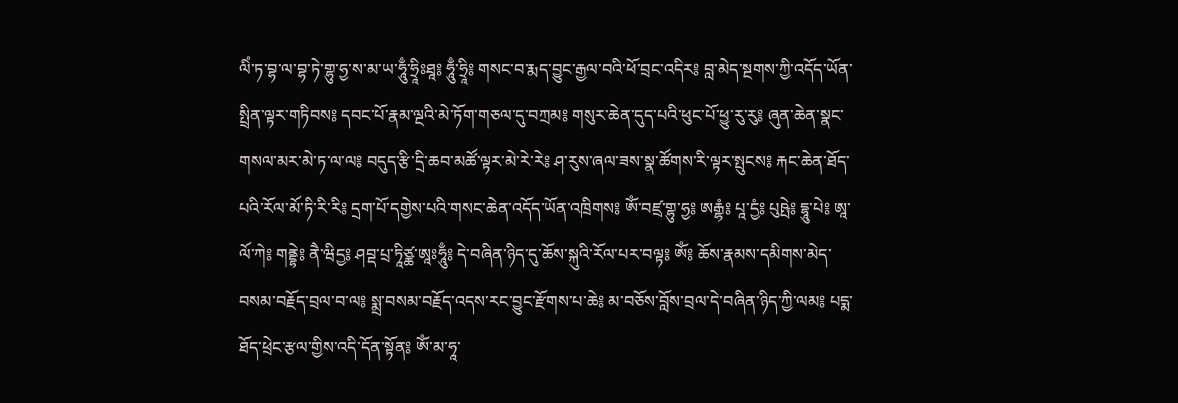ལིཾ་ཏ་བྷ་ལ་བྷ་ཏེ་གྷུ་ཧྱ་ས་མ་ཡ་ཧཱུྃ་ཧྲཱིཿཐཱ༔ ཧཱུྃ་ཧྲཱི༔ གསང་བ་རྨད་བྱུང་རྒྱལ་བའི་ཕོ་བྲང་འདིར༔ བླ་མེད་སྔགས་ཀྱི་འདོད་ཡོན་སྤྲིན་ལྟར་གཏིབས༔ དབང་པོ་རྣམ་ལྔའི་མེ་ཏོག་གཅལ་དུ་བཀྲམ༔ གསུར་ཆེན་དུད་པའི་ཕུང་པོ་ཕྱུ་རུ་རུ༔ ཞུན་ཆེན་སྣང་གསལ་མར་མེ་ཏ་ལ་ལ༔ བདུད་རྩི་དྲི་ཆབ་མཚོ་ལྟར་མེ་རེ་རེ༔ ཤ་རུས་ཞལ་ཟས་སྣ་ཚོགས་རི་ལྟར་སྤུངས༔ རྐང་ཆེན་ཐོད་པའི་རོལ་མོ་ཏི་རི་རི༔ དྲག་པོ་དགྱེས་པའི་གསང་ཆེན་འདོད་ཡོན་འཁྲིགས༔ ཨོཾ་བཛྲ་གྷུ་ཧྱ༔ ཨརྒྷཾ༔ པཱ་དྱཾ༔ པུཥྤེ༔ དྷཱུ་པེ༔ ཨཱ་ལོ་ཀེ༔ གནྡྷེ༔ ནཻ་ཝིདྱ༔ ཤབྡ་པྲ་ཏཱིཙྪ་ཨཱཿཧཱུྃ༔ དེ་བཞིན་ཉིད་དུ་ཆོས་སྐུའི་རོལ་པར་བལྟ༔ ཨོཾ༔ ཆོས་རྣམས་དམིགས་མེད་བསམ་བརྗོད་བྲལ་བ་ལ༔ སྨྲ་བསམ་བརྗོད་འདས་རང་བྱུང་རྫོགས་པ་ཆེ༔ མ་བཅོས་བློས་བྲལ་དེ་བཞིན་ཉིད་ཀྱི་ལམ༔ པདྨ་ཐོད་ཕྲེང་རྩལ་གྱིས་འདི་དོན་སྟོན༔ ཨོཾ་མ་ཧཱ་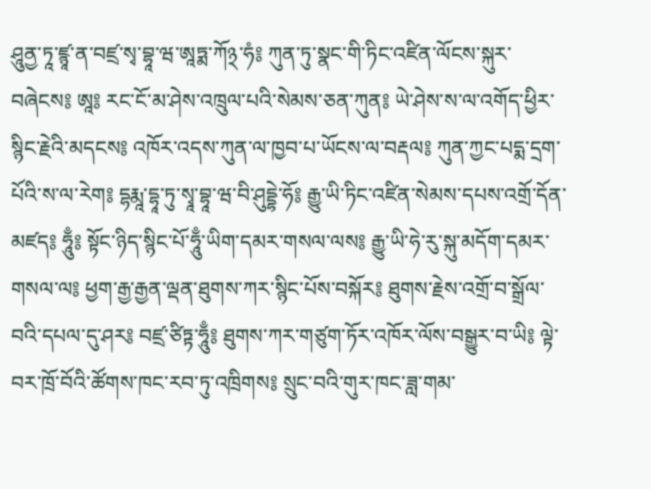ཤཱུནྱ་ཏཱ་ཛྙཱ་ན་བཛྲ་སྭ་བྷཱ་ཝ་ཨཱཏྨ་ཀོ྅་ཧཾ༔ ཀུན་ཏུ་སྣང་གི་ཏིང་འཛིན་ལོངས་སྐུར་བཞེངས༔ ཨཱ༔ རང་ངོ་མ་ཤེས་འཁྲུལ་པའི་སེམས་ཅན་ཀུན༔ ཡེ་ཤེས་ས་ལ་འགོད་ཕྱིར་སྙིང་རྗེའི་མདངས༔ འཁོར་འདས་ཀུན་ལ་ཁྱབ་པ་ཡོངས་ལ་བརྡལ༔ ཀུན་ཀྱང་པདྨ་དྲག་པོའི་ས་ལ་རེག༔ དྷརྨཱ་དྷཱ་ཏུ་སྭཱ་བྷཱ་ཝ་བི་ཤུདྡྷེ་ཧོ༔ རྒྱུ་ཡི་ཏིང་འཛིན་སེམས་དཔས་འགྲོ་དོན་མཛད༔ ཧཱུྃ༔ སྟོང་ཉིད་སྙིང་པོ་ཧཱུྃ་ཡིག་དམར་གསལ་ལས༔ རྒྱུ་ཡི་ཧེ་རུ་སྐུ་མདོག་དམར་གསལ་ལ༔ ཕྱག་རྒྱ་རྒྱན་ལྡན་ཐུགས་ཀར་སྙིང་པོས་བསྐོར༔ ཐུགས་རྗེས་འགྲོ་བ་སྒྲོལ་བའི་དཔལ་དུ་ཤར༔ བཛྲ་ཙིཏྟ་ཧཱུྃ༔ ཐུགས་ཀར་གཙུག་ཏོར་འཁོར་ལོས་བསྒྱུར་བ་ཡི༔ ལྟེ་བར་ཁྲོ་བོའི་ཚོགས་ཁང་རབ་ཏུ་འཁྲིགས༔ སྲུང་བའི་གུར་ཁང་ཟླ་གམ་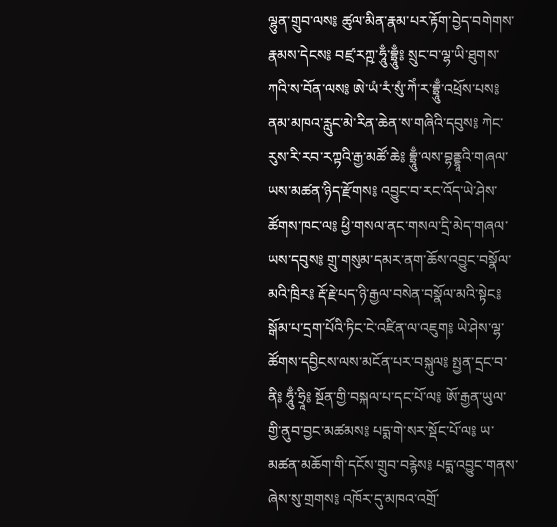ལྷུན་གྲུབ་ལས༔ ཚུལ་མིན་རྣམ་པར་རྟོག་བྱེད་བགེགས་རྣམས་དེངས༔ བཛྲ་རཀྵ་ཧཱུྃ་བྷྲཱུྃ༔ སྲུང་བ་ལྷ་ཡི་ཐུགས་ཀའི་ས་བོན་ལས༔ ཨེ་ཡཾ་རཾ་སུཾ་ཀེཾ་ར་བྷྲཱུྃ་འཕྲོས་པས༔ ནམ་མཁའ་རླུང་མེ་རིན་ཆེན་ས་གཞིའི་དབུས༔ ཀེང་རུས་རི་རབ་རཀྟའི་རྒྱ་མཚོ་ཆེ༔ བྷྲཱུྃ་ལས་བྷནྡྷཱའི་གཞལ་ཡས་མཚན་ཉིད་རྫོགས༔ འབྱུང་བ་རང་འོད་ཡེ་ཤེས་ཚོགས་ཁང་ལ༔ ཕྱི་གསལ་ནང་གསལ་དྲི་མེད་གཞལ་ཡས་དབུས༔ གྲུ་གསུམ་དམར་ནག་ཆོས་འབྱུང་བསྣོལ་མའི་ཁྲིར༔ རྡོ་རྗེ་པད་ཉི་རྒྱལ་བསེན་བསྣོལ་མའི་སྟེང༔ སྒོམ་པ་དྲག་པོའི་ཏིང་ངེ་འཛིན་ལ་འཇུག༔ ཡེ་ཤེས་ལྷ་ཚོགས་དབྱིངས་ལས་མངོན་པར་བསྐུལ༔ སྤྱན་དྲང་བ་ནི༔ ཧཱུྃ་ཧྲཱི༔ སྔོན་གྱི་བསྐལ་པ་དང་པོ་ལ༔ ཨོ་རྒྱན་ཡུལ་གྱི་ནུབ་བྱང་མཚམས༔ པདྨ་གེ་སར་སྡོང་པོ་ལ༔ ཡ་མཚན་མཆོག་གི་དངོས་གྲུབ་བརྙེས༔ པདྨ་འབྱུང་གནས་ཞེས་སུ་གྲགས༔ འཁོར་དུ་མཁའ་འགྲོ་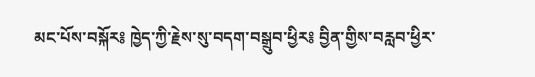མང་པོས་བསྐོར༔ ཁྱེད་ཀྱི་རྗེས་སུ་བདག་བསྒྲུབ་ཕྱིར༔ བྱིན་གྱིས་བརླབ་ཕྱིར་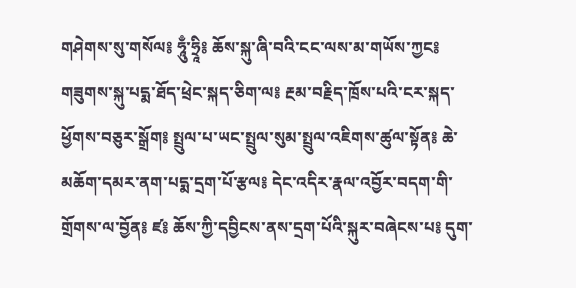གཤེགས་སུ་གསོལ༔ ཧཱུྃ་ཧྲཱི༔ ཆོས་སྐུ་ཞི་བའི་ངང་ལས་མ་གཡོས་ཀྱང༔ གཟུགས་སྐུ་པདྨ་ཐོད་ཕྲེང་སྐད་ཅིག་ལ༔ རྔམ་བརྗིད་ཁྲོས་པའི་ངར་སྐད་ཕྱོགས་བཅུར་སྒྲོག༔ སྤྲུལ་པ་ཡང་སྤྲུལ་སུམ་སྤྲུལ་འཇིགས་ཚུལ་སྟོན༔ ཆེ་མཆོག་དམར་ནག་པདྨ་དྲག་པོ་རྩལ༔ དེང་འདིར་རྣལ་འབྱོར་བདག་གི་གྲོགས་ལ་བྱོན༔ ཛ༔ ཆོས་ཀྱི་དབྱིངས་ནས་དྲག་པོའི་སྐུར་བཞེངས་པ༔ དུག་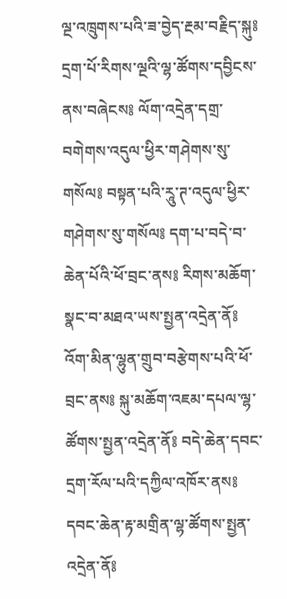ལྔ་འཁྲུགས་པའི་ཟ་བྱེད་རྔམ་བརྗིད་སྐུ༔ དྲག་པོ་རིགས་ལྔའི་ལྷ་ཚོགས་དབྱིངས་ནས་བཞེངས༔ ལོག་འདྲེན་དགྲ་བགེགས་འདུལ་ཕྱིར་གཤེགས་སུ་གསོལ༔ བསྟན་པའི་རཱུ་ཊ་འདུལ་ཕྱིར་གཤེགས་སུ་གསོལ༔ དག་པ་བདེ་བ་ཆེན་པོའི་ཕོ་བྲང་ནས༔ རིགས་མཆོག་སྣང་བ་མཐའ་ཡས་སྤྱན་འདྲེན་ནོ༔ འོག་མིན་ལྷུན་གྲུབ་བརྩེགས་པའི་ཕོ་བྲང་ནས༔ སྐུ་མཆོག་འཇམ་དཔལ་ལྷ་ཚོགས་སྤྱན་འདྲེན་ནོ༔ བདེ་ཆེན་དབང་དྲག་རོལ་པའི་དཀྱིལ་འཁོར་ནས༔ དབང་ཆེན་རྟ་མགྲིན་ལྷ་ཚོགས་སྤྱན་འདྲེན་ནོ༔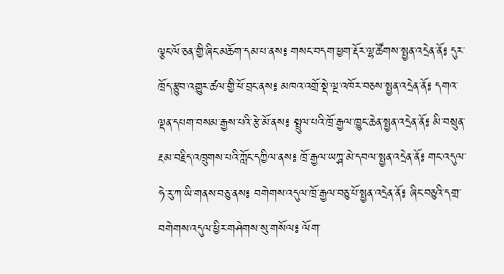ལྕང་ལོ་ཅན་གྱི་ཞིང་མཆོག་དམ་པ་ནས༔ གསང་བདག་ཕྱག་རྡོར་ལྷ་ཚོགས་སྤྱན་འདྲེན་ནོ༔ དུར་ཁྲོད་རྩུབ་འགྱུར་ཚལ་གྱི་ཕོ་བྲང་ནས༔ མཁའ་འགྲོ་སྡེ་ལྔ་འཁོར་བཅས་སྤྱན་འདྲེན་ནོ༔ དགའ་ལྡན་དཔག་བསམ་རྒྱས་པའི་རྩེ་མོ་ནས༔ སྤྲུལ་པའི་ཁྲོ་རྒྱལ་ཁྱུང་ཆེན་སྤྱན་འདྲེན་ནོ༔ མི་བསྲུན་རྔམ་བརྗིད་འཁྲུགས་པའི་ཀློང་དཀྱིལ་ནས༔ ཁྲོ་རྒྱལ་ཡཀྴ་མེ་དབལ་སྤྱན་འདྲེན་ནོ༔ གང་འདུལ་ཧེ་རུ་ཀ་ཡི་གནས་བཅུ་ནས༔ བགེགས་འདུལ་ཁྲོ་རྒྱལ་བཅུ་པོ་སྤྱན་འདྲེན་ནོ༔ ཞིང་བཅུའི་དགྲ་བགེགས་འདུལ་ཕྱིར་གཤེགས་སུ་གསོལ༔ ལོག་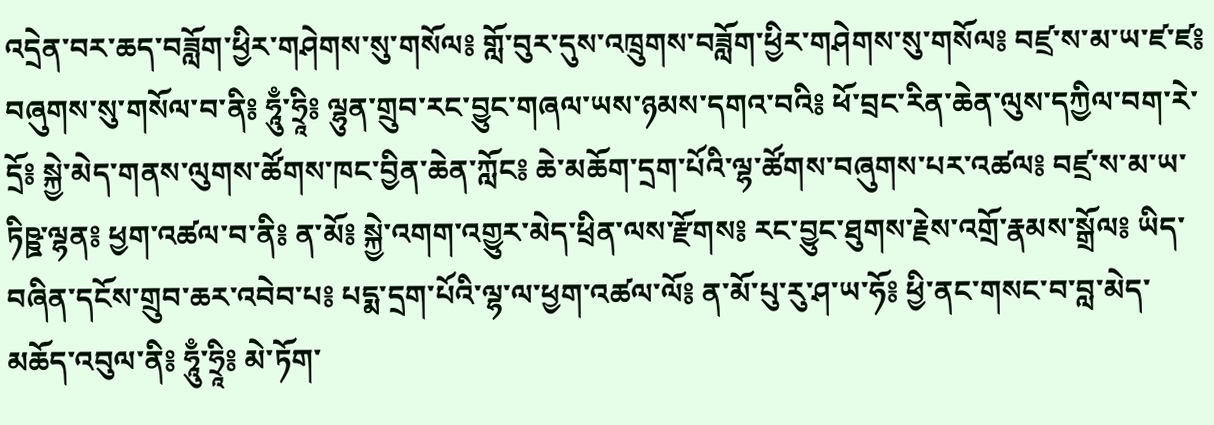འདྲེན་བར་ཆད་བཟློག་ཕྱིར་གཤེགས་སུ་གསོལ༔ གློ་བུར་དུས་འཁྲུགས་བཟློག་ཕྱིར་གཤེགས་སུ་གསོལ༔ བཛྲ་ས་མ་ཡ་ཛ་ཛ༔ བཞུགས་སུ་གསོལ་བ་ནི༔ ཧཱུྃ་ཧྲཱི༔ ལྷུན་གྲུབ་རང་བྱུང་གཞལ་ཡས་ཉམས་དགའ་བའི༔ ཕོ་བྲང་རིན་ཆེན་ལུས་དཀྱིལ་བག་རེ་དྲོ༔ སྐྱེ་མེད་གནས་ལུགས་ཚོགས་ཁང་བྱིན་ཆེན་ཀློང༔ ཆེ་མཆོག་དྲག་པོའི་ལྷ་ཚོགས་བཞུགས་པར་འཚལ༔ བཛྲ་ས་མ་ཡ་ཏིཥྛ་ལྷན༔ ཕྱག་འཚལ་བ་ནི༔ ན་མོ༔ སྐྱེ་འགག་འགྱུར་མེད་ཕྲིན་ལས་རྫོགས༔ རང་བྱུང་ཐུགས་རྗེས་འགྲོ་རྣམས་སྒྲོལ༔ ཡིད་བཞིན་དངོས་གྲུབ་ཆར་འབེབ་པ༔ པདྨ་དྲག་པོའི་ལྷ་ལ་ཕྱག་འཚལ་ལོ༔ ན་མོ་པུ་རུ་ཤ་ཡ་ཧོ༔ ཕྱི་ནང་གསང་བ་བླ་མེད་མཆོད་འབུལ་ནི༔ ཧཱུྃ་ཧྲཱི༔ མེ་ཏོག་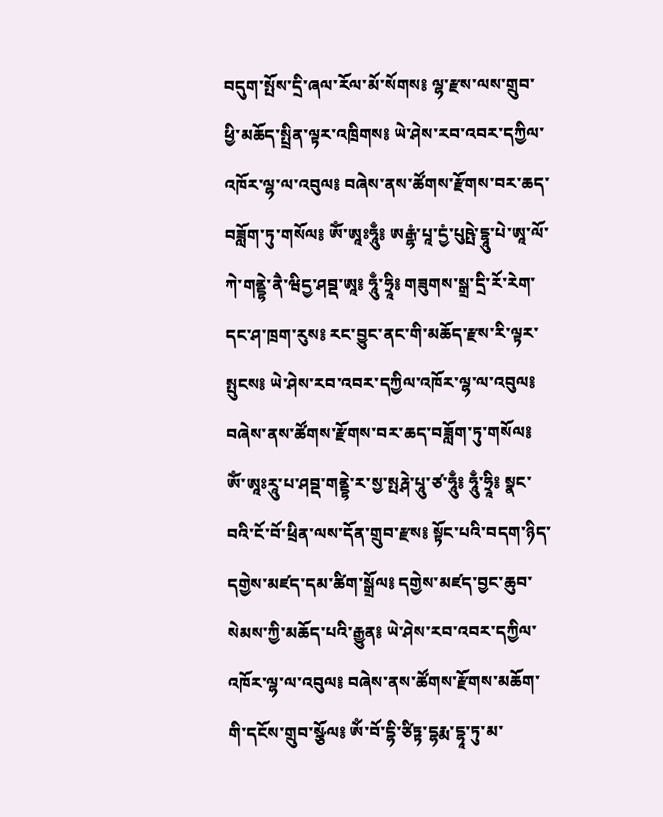བདུག་སྤོས་དྲི་ཞལ་རོལ་མོ་སོགས༔ ལྷ་རྫས་ལས་གྲུབ་ཕྱི་མཆོད་སྤྲིན་ལྟར་འཁྲིགས༔ ཡེ་ཤེས་རབ་འབར་དཀྱིལ་འཁོར་ལྷ་ལ་འབུལ༔ བཞེས་ནས་ཚོགས་རྫོགས་བར་ཆད་བཟློག་ཏུ་གསོལ༔ ཨོཾ་ཨཱཿཧཱུྃ༔ ཨརྒྷཾ་པཱ་དྱཾ་པུཥྤེ་དྷཱུ་པེ་ཨཱ་ལོ་ཀེ་གནྡྷེ་ནཻ་ཝིདྱ་ཤབྡ་ཨཱ༔ ཧཱུྃ་ཧྲཱི༔ གཟུགས་སྒྲ་དྲི་རོ་རེག་དང་ཤ་ཁྲག་རུས༔ རང་བྱུང་ནང་གི་མཆོད་རྫས་རི་ལྟར་སྤུངས༔ ཡེ་ཤེས་རབ་འབར་དཀྱིལ་འཁོར་ལྷ་ལ་འབུལ༔ བཞེས་ནས་ཚོགས་རྫོགས་བར་ཆད་བཟློག་ཏུ་གསོལ༔ ཨོཾ་ཨཱཿརཱུ་པ་ཤབྡ་གནྡྷེ་ར་སྱ་སྤརྴེ་པཱུ་ཙ་ཧཱུྃ༔ ཧཱུྃ་ཧྲཱི༔ སྣང་བའི་ངོ་བོ་ཕྲིན་ལས་དོན་གྲུབ་རྫས༔ སྟོང་པའི་བདག་ཉིད་དགྱེས་མཛད་དམ་ཚིག་སྒྲོལ༔ དགྱེས་མཛད་བྱང་ཆུབ་སེམས་ཀྱི་མཆོད་པའི་རྒྱུན༔ ཡེ་ཤེས་རབ་འབར་དཀྱིལ་འཁོར་ལྷ་ལ་འབུལ༔ བཞེས་ནས་ཚོགས་རྫོགས་མཆོག་གི་དངོས་གྲུབ་སྩོལ༔ ཨོཾ་བོ་དྷི་ཙིཏྟ་དྷརྨ་དྷཱ་ཏུ་མ་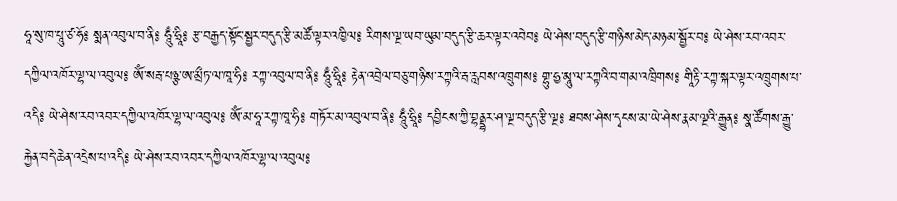ཧཱ་སུ་ཁ་པཱུ་ཙ་ཧོ༔ སྨན་འབུལ་བ་ནི༔ ཧཱུྃ་ཧྲཱི༔ རྩ་བརྒྱད་སྟོང་སྦྱར་བདུད་རྩི་མཚོ་ལྟར་འཁྱིལ༔ རིགས་ལྔ་ཡབ་ཡུམ་བདུད་རྩི་ཆར་ལྟར་འབེབ༔ ཡེ་ཤེས་བདུད་རྩི་གཉིས་མེད་མཉམ་སྦྱོར་བ༔ ཡེ་ཤེས་རབ་འབར་དཀྱིལ་འཁོར་ལྷ་ལ་འབུལ༔ ཨོཾ་སརྦ་པཉྩ་ཨ་མྲྀཏ་ལ་ཁཱ་ཧི༔ རཀྟ་འབུལ་བ་ནི༔ ཧཱུྃ་ཧྲཱི༔ རྟེན་འབྲེལ་བཅུ་གཉིས་རཀྟའི་རྦ་རླབས་འཁྲུགས༔ གྷུ་ཧྱ་མཱུ་ལ་རཀྟའི་བ་གམ་འཁྲིགས༔ གཱིརྟི་རཀྟ་སྐར་ལྟར་འཁྲུགས་པ་འདི༔ ཡེ་ཤེས་རབ་འབར་དཀྱིལ་འཁོར་ལྷ་ལ་འབུལ༔ ཨོཾ་མ་ཧཱ་རཀྟ་ཁཱ་ཧི༔ གཏོར་མ་འབུལ་བ་ནི༔ ཧཱུྃ་ཧྲཱི༔ དབྱིངས་ཀྱི་བྷནྡྷར་ཤ་ལྔ་བདུད་རྩི་ལྔ༔ ཐབས་ཤེས་དྭངས་མ་ཡེ་ཤེས་རྣམ་ལྔའི་རྒྱུན༔ སྣ་ཚོགས་རྒྱུ་རྐྱེན་བདེ་ཆེན་འདྲེས་པ་འདི༔ ཡེ་ཤེས་རབ་འབར་དཀྱིལ་འཁོར་ལྷ་ལ་འབུལ༔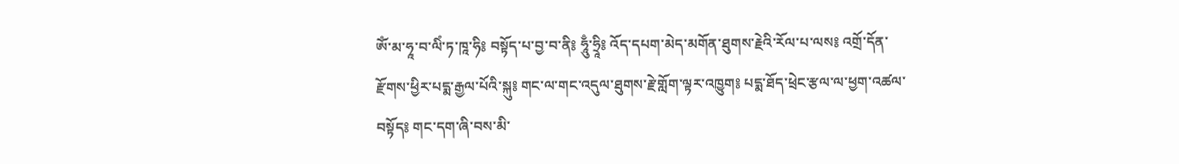ཨོཾ་མ་ཧཱ་བ་ལིཾ་ཏ་ཁཱ་ཧི༔ བསྟོད་པ་བྱ་བ་ནི༔ ཧཱུྃ་ཧྲཱི༔ འོད་དཔག་མེད་མགོན་ཐུགས་རྗེའི་རོལ་པ་ལས༔ འགྲོ་དོན་རྫོགས་ཕྱིར་པདྨ་རྒྱལ་པོའི་སྐུ༔ གང་ལ་གང་འདུལ་ཐུགས་རྗེ་གློག་ལྟར་འཁྱུག༔ པདྨ་ཐོད་ཕྲེང་རྩལ་ལ་ཕྱག་འཚལ་བསྟོད༔ གང་དག་ཞི་བས་མི་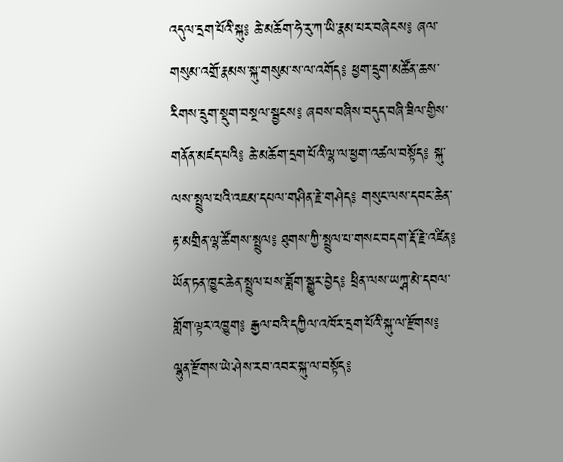འདུལ་དྲག་པོའི་སྐུ༔ ཆེ་མཆོག་ཧེ་རུ་ཀ་ཡི་རྣམ་པར་བཞེངས༔ ཞལ་གསུམ་འགྲོ་རྣམས་སྐུ་གསུམ་ས་ལ་འགོད༔ ཕྱག་དྲུག་མཚོན་ཆས་རིགས་དྲུག་སྡུག་བསྔལ་སྦྱངས༔ ཞབས་བཞིས་བདུད་བཞི་ཟིལ་གྱིས་གནོན་མཛད་པའི༔ ཆེ་མཆོག་དྲག་པོའི་ལྷ་ལ་ཕྱག་འཚལ་བསྟོད༔ སྐུ་ལས་སྤྲུལ་པའི་འཇམ་དཔལ་གཤིན་རྗེ་གཤེད༔ གསུང་ལས་དབང་ཆེན་རྟ་མགྲིན་ལྷ་ཚོགས་སྤྲུལ༔ ཐུགས་ཀྱི་སྤྲུལ་པ་གསང་བདག་རྡོ་རྗེ་འཛིན༔ ཡོན་ཏན་ཁྱུང་ཆེན་སྤྲུལ་པས་ཟློག་སྒྱུར་བྱེད༔ ཕྲིན་ལས་ཡཀྴ་མེ་དབལ་གློག་ལྟར་འཁྱུག༔ རྒྱལ་བའི་དཀྱིལ་འཁོར་དྲག་པོའི་སྐུ་ལ་རྫོགས༔ ལྷུན་རྫོགས་ཡེ་ཤེས་རབ་འབར་སྐུ་ལ་བསྟོད༔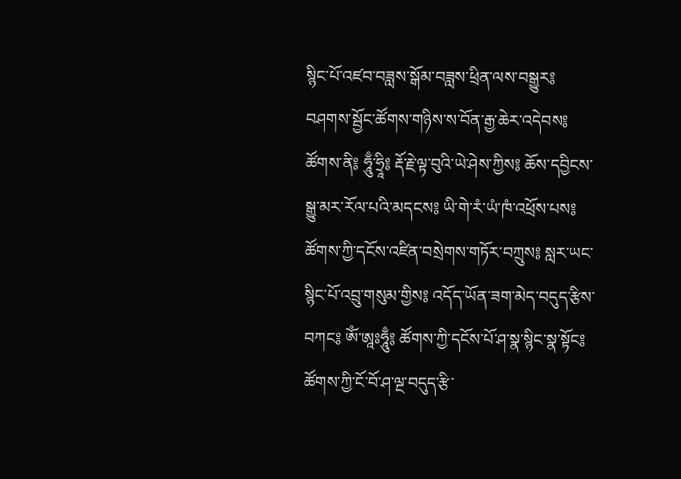སྙིང་པོ་འཛབ་བཟླས་སྒོམ་བཟླས་ཕྲིན་ལས་བསྒྱུར༔ བཤགས་སྦྱོང་ཚོགས་གཉིས་ས་བོན་རྒྱ་ཆེར་འདེབས༔ ཚོགས་ནི༔ ཧཱུྃ་ཧྲཱི༔ རྡོ་རྗེ་ལྟ་བུའི་ཡེ་ཤེས་ཀྱིས༔ ཆོས་དབྱིངས་སྒྱུ་མར་རོལ་པའི་མདངས༔ ཡི་གེ་རཾ་ཡཾ་ཁཾ་འཕྲོས་པས༔ ཚོགས་ཀྱི་དངོས་འཛིན་བསྲེགས་གཏོར་བཀྲུས༔ སླར་ཡང་སྙིང་པོ་འབྲུ་གསུམ་གྱིས༔ འདོད་ཡོན་ཟག་མེད་བདུད་རྩིས་བཀང༔ ཨོཾ་ཨཱཿཧཱུྃ༔ ཚོགས་ཀྱི་དངོས་པོ་ཤ་སྣ་སྙིང་སྣ་སྟོང༔ ཚོགས་ཀྱི་ངོ་བོ་ཤ་ལྔ་བདུད་རྩི་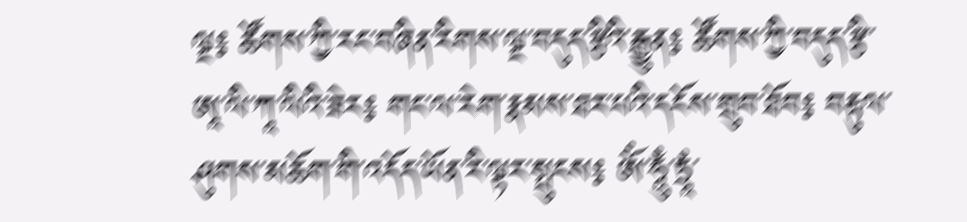ལྔ༔ ཚོགས་ཀྱི་རང་བཞིན་རིགས་ལྔ་བདུད་རྩིའི་རྒྱུན༔ ཚོགས་ཀྱི་བདུད་རྩི་ཨཱ་ལི་ཀཱ་ལིའི་ཟེར༔ གང་ལ་རེག་རྣམས་ཐར་པའི་དངོས་གྲུབ་ཐོབ༔ བརྟུལ་ཤུགས་མཆོག་གི་འདོད་ཡོན་རི་ལྟར་སྤུངས༔ ཨོཾ་ཧཱུྃ་ཏྲཱཾ་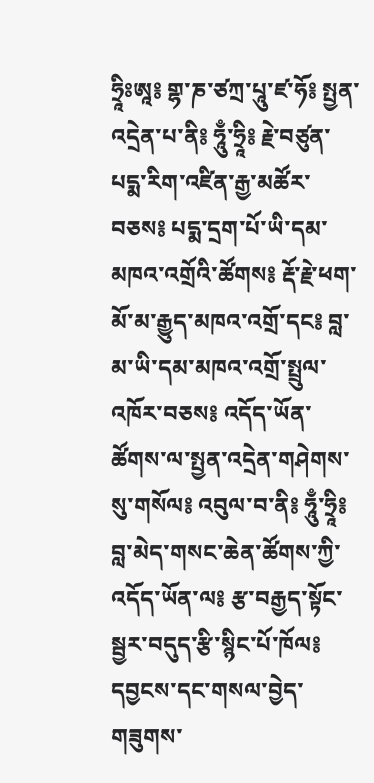ཧྲཱིཿཨཱ༔ གྷ་ཎ་ཙཀྲ་པཱུ་ཛ་ཧོ༔ སྤྱན་འདྲེན་པ་ནི༔ ཧཱུྃ་ཧྲཱི༔ རྗེ་བཙུན་པདྨ་རིག་འཛིན་རྒྱ་མཚོར་བཅས༔ པདྨ་དྲག་པོ་ཡི་དམ་མཁའ་འགྲོའི་ཚོགས༔ རྡོ་རྗེ་ཕག་མོ་མ་རྒྱུད་མཁའ་འགྲོ་དང༔ བླ་མ་ཡི་དམ་མཁའ་འགྲོ་སྤྲུལ་འཁོར་བཅས༔ འདོད་ཡོན་ཚོགས་ལ་སྤྱན་འདྲེན་གཤེགས་སུ་གསོལ༔ འབུལ་བ་ནི༔ ཧཱུྃ་ཧྲཱི༔ བླ་མེད་གསང་ཆེན་ཚོགས་ཀྱི་འདོད་ཡོན་ལ༔ རྩ་བརྒྱད་སྟོང་སྦྱར་བདུད་རྩི་སྙིང་པོ་ཁོལ༔ དབྱངས་དང་གསལ་བྱེད་གཟུགས་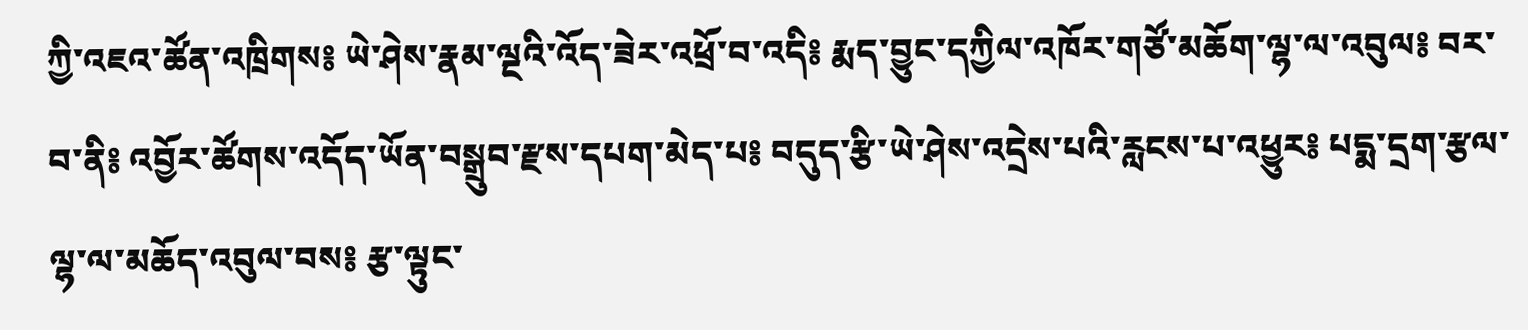ཀྱི་འཇའ་ཚོན་འཁྲིགས༔ ཡེ་ཤེས་རྣམ་ལྔའི་འོད་ཟེར་འཕྲོ་བ་འདི༔ རྨད་བྱུང་དཀྱིལ་འཁོར་གཙོ་མཆོག་ལྷ་ལ་འབུལ༔ བར་བ་ནི༔ འབྱོར་ཚོགས་འདོད་ཡོན་བསྒྲུབ་རྫས་དཔག་མེད་པ༔ བདུད་རྩི་ཡེ་ཤེས་འདྲེས་པའི་རླངས་པ་འཕྱུར༔ པདྨ་དྲག་རྩལ་ལྷ་ལ་མཆོད་འབུལ་བས༔ རྩ་ལྟུང་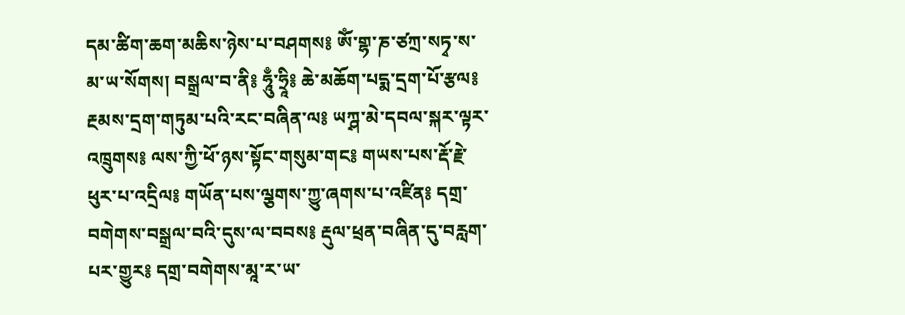དམ་ཚིག་ཆག་མཆིས་ཉེས་པ་བཤགས༔ ཨོཾ་གྷ་ཎ་ཙཀྲ་སཏྭ་ས་མ་ཡ་སོགས། བསྒྲལ་བ་ནི༔ ཧཱུྃ་ཧྲཱི༔ ཆེ་མཆོག་པདྨ་དྲག་པོ་རྩལ༔ རྔམས་དྲག་གཏུམ་པའི་རང་བཞིན་ལ༔ ཡཀྴ་མེ་དབལ་སྐར་ལྟར་འཁྲུགས༔ ལས་ཀྱི་ཕོ་ཉས་སྟོང་གསུམ་གང༔ གཡས་པས་རྡོ་རྗེ་ཕུར་པ་འདྲིལ༔ གཡོན་པས་ལྕགས་ཀྱུ་ཞགས་པ་འཛིན༔ དགྲ་བགེགས་བསྒྲལ་བའི་དུས་ལ་བབས༔ རྡུལ་ཕྲན་བཞིན་དུ་བརླག་པར་གྱུར༔ དགྲ་བགེགས་མཱ་ར་ཡ་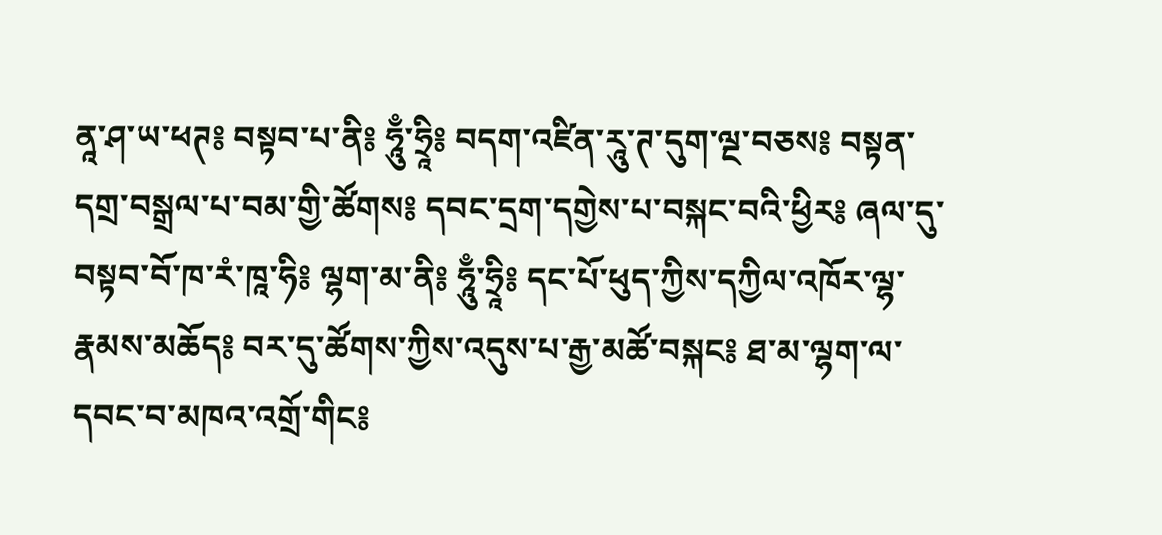ནཱ་ཤ་ཡ་ཕཊ༔ བསྟབ་པ་ནི༔ ཧཱུྃ་ཧྲཱི༔ བདག་འཛིན་རཱུ་ཊ་དུག་ལྔ་བཅས༔ བསྟན་དགྲ་བསྒྲལ་པ་བམ་གྱི་ཚོགས༔ དབང་དྲག་དགྱེས་པ་བསྐང་བའི་ཕྱིར༔ ཞལ་དུ་བསྟབ་བོ་ཁ་རཾ་ཁཱ་ཧི༔ ལྷག་མ་ནི༔ ཧཱུྃ་ཧྲཱི༔ དང་པོ་ཕུད་ཀྱིས་དཀྱིལ་འཁོར་ལྷ་རྣམས་མཆོད༔ བར་དུ་ཚོགས་ཀྱིས་འདུས་པ་རྒྱ་མཚོ་བསྐང༔ ཐ་མ་ལྷག་ལ་དབང་བ་མཁའ་འགྲོ་གིང༔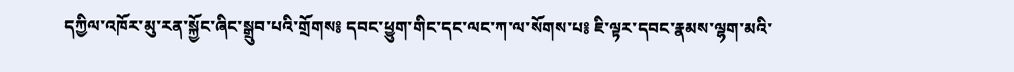དཀྱིལ་འཁོར་མུ་རན་སྐྱོང་ཞིང་སྒྲུབ་པའི་གྲོགས༔ དབང་ཕྱུག་གིང་དང་ལང་ཀ་ལ་སོགས་པ༔ ཇི་ལྟར་དབང་རྣམས་ལྷག་མའི་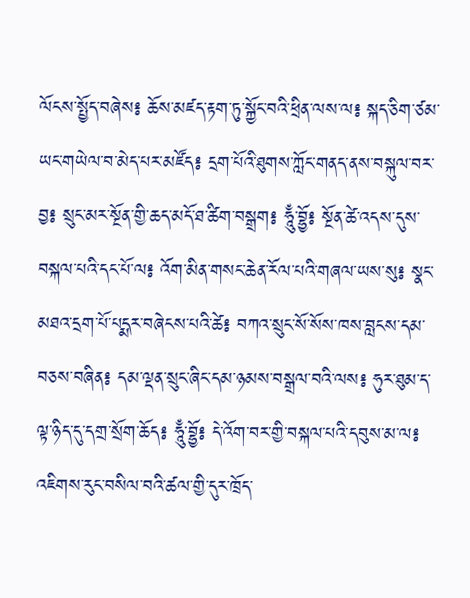ལོངས་སྤྱོད་བཞེས༔ ཆོས་མཛད་རྟག་ཏུ་སྐྱོང་བའི་ཕྲིན་ལས་ལ༔ སྐད་ཅིག་ཙམ་ཡང་གཡེལ་བ་མེད་པར་མཛོད༔ དྲག་པོའི་ཐུགས་ཀློང་གནད་ནས་བསྐུལ་བར་བྱ༔ སྲུང་མར་སྔོན་གྱི་ཆད་མདོ་ཐ་ཚིག་བསྒྲག༔ ཧཱུྃ་བྷྱོ༔ སྔོན་ཚེ་འདས་དུས་བསྐལ་པའི་དང་པོ་ལ༔ འོག་མིན་གསང་ཆེན་རོལ་པའི་གཞལ་ཡས་སུ༔ སྣང་མཐའ་དྲག་པོ་པདྨར་བཞེངས་པའི་ཚེ༔ བཀའ་སྲུང་སོ་སོས་ཁས་བླངས་དམ་བཅས་བཞིན༔ དམ་ལྡན་སྲུང་ཞིང་དམ་ཉམས་བསྒྲལ་བའི་ལས༔ ཧུར་ཐུམ་ད་ལྟ་ཉིད་དུ་དགྲ་སྲོག་ཆོད༔ ཧཱུྃ་བྷྱོ༔ དེ་འོག་བར་གྱི་བསྐལ་པའི་དབུས་མ་ལ༔ འཇིགས་རུང་བསིལ་བའི་ཚལ་གྱི་དུར་ཁྲོད་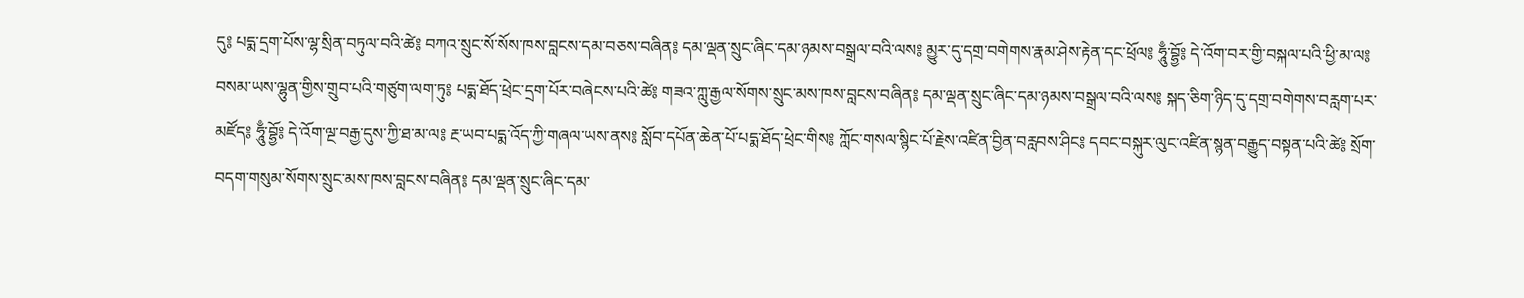དུ༔ པདྨ་དྲག་པོས་ལྷ་སྲིན་བཏུལ་བའི་ཚེ༔ བཀའ་སྲུང་སོ་སོས་ཁས་བླངས་དམ་བཅས་བཞིན༔ དམ་ལྡན་སྲུང་ཞིང་དམ་ཉམས་བསྒྲལ་བའི་ལས༔ མྱུར་དུ་དགྲ་བགེགས་རྣམ་ཤེས་རྟེན་དང་ཕྲོལ༔ ཧཱུྃ་བྷྱོ༔ དེ་འོག་བར་གྱི་བསྐལ་པའི་ཕྱི་མ་ལ༔ བསམ་ཡས་ལྷུན་གྱིས་གྲུབ་པའི་གཙུག་ལག་ཏུ༔ པདྨ་ཐོད་ཕྲེང་དྲག་པོར་བཞེངས་པའི་ཚེ༔ གཟའ་ཀླུ་རྒྱལ་སོགས་སྲུང་མས་ཁས་བླངས་བཞིན༔ དམ་ལྡན་སྲུང་ཞིང་དམ་ཉམས་བསྒྲལ་བའི་ལས༔ སྐད་ཅིག་ཉིད་དུ་དགྲ་བགེགས་བརླག་པར་མཛོད༔ ཧཱུྃ་བྷྱོ༔ དེ་འོག་ལྔ་བརྒྱ་དུས་ཀྱི་ཐ་མ་ལ༔ རྔ་ཡབ་པདྨ་འོད་ཀྱི་གཞལ་ཡས་ནས༔ སློབ་དཔོན་ཆེན་པོ་པདྨ་ཐོད་ཕྲེང་གིས༔ ཀློང་གསལ་སྙིང་པོ་རྗེས་འཛིན་བྱིན་བརླབས་ཤིང༔ དབང་བསྐུར་ལུང་འཛིན་སྙན་བརྒྱུད་བསྟན་པའི་ཚེ༔ སྲོག་བདག་གསུམ་སོགས་སྲུང་མས་ཁས་བླངས་བཞིན༔ དམ་ལྡན་སྲུང་ཞིང་དམ་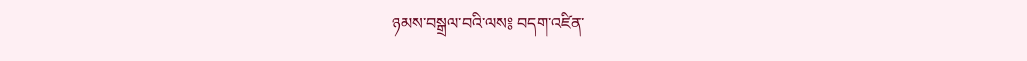ཉམས་བསྒྲལ་བའི་ལས༔ བདག་འཛིན་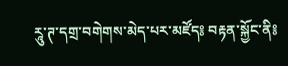རཱུ་ཊ་དགྲ་བགེགས་མེད་པར་མཛོད༔ བརྟན་སྐྱོང་ནི༔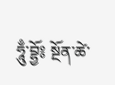ཧཱུྃ་བྷྱོ༔ སྔོན་ཚེ་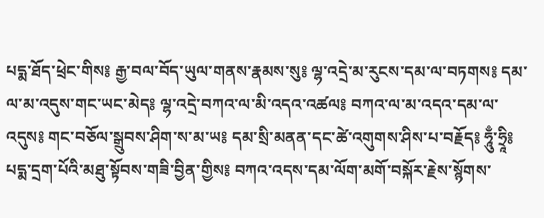པདྨ་ཐོད་ཕྲེང་གིས༔ རྒྱ་བལ་བོད་ཡུལ་གནས་རྣམས་སུ༔ ལྷ་འདྲེ་མ་རུངས་དམ་ལ་བཏགས༔ དམ་ལ་མ་འདུས་གང་ཡང་མེད༔ ལྷ་འདྲེ་བཀའ་ལ་མི་འདའ་འཚལ༔ བཀའ་ལ་མ་འདའ་དམ་ལ་འདུས༔ གང་བཅོལ་སྒྲུབས་ཤིག་ས་མ་ཡ༔ དམ་སྲི་མནན་དང་ཚེ་འགུགས་ཤིས་པ་བརྗོད༔ ཧཱུྃ་ཧྲཱི༔ པདྨ་དྲག་པོའི་མཐུ་སྟོབས་གཟི་བྱིན་གྱིས༔ བཀའ་འདས་དམ་ལོག་མགོ་བསྐོར་རྗེས་སྙོགས་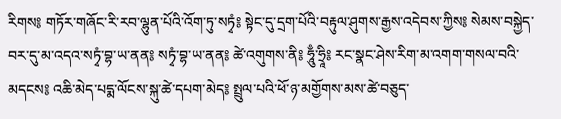རིགས༔ གཏོར་གཞོང་རི་རབ་ལྷུན་པོའི་འོག་ཏུ་སཏྭཾ༔ སྟེང་དུ་དྲག་པོའི་བརྟུལ་ཤུགས་རྒྱས་འདེབས་ཀྱིས༔ སེམས་བསྐྱེད་བར་དུ་མ་འདའ་སཏྭཾ་བྷ་ཡ་ནན༔ སཏྭཾ་བྷ་ཡ་ནན༔ ཚེ་འགུགས་ནི༔ ཧཱུྃ་ཧྲཱི༔ རང་སྣང་ཤེས་རིག་མ་འགག་གསལ་བའི་མདངས༔ འཆི་མེད་པདྨ་ལོངས་སྐུ་ཚེ་དཔག་མེད༔ སྤྲུལ་པའི་ཕོ་ཉ་མགྱོགས་མས་ཚེ་བཅུད་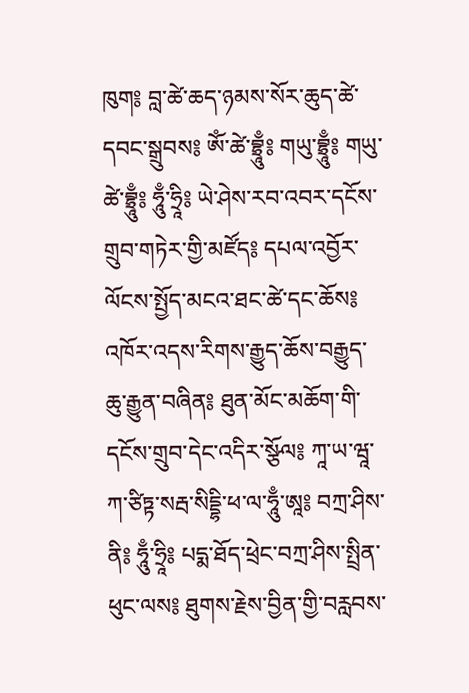ཁུག༔ བླ་ཚེ་ཆད་ཉམས་སོར་ཆུད་ཚེ་དབང་སྒྲུབས༔ ཨོཾ་ཚེ་བྷྲཱུྃ༔ གཡུ་བྷྲཱུྃ༔ གཡུ་ཚེ་བྷྲཱུྃ༔ ཧཱུྃ་ཧྲཱི༔ ཡེ་ཤེས་རབ་འབར་དངོས་གྲུབ་གཏེར་གྱི་མཛོད༔ དཔལ་འབྱོར་ལོངས་སྤྱོད་མངའ་ཐང་ཚེ་དང་ཆོས༔ འཁོར་འདས་རིགས་རྒྱུད་ཆོས་བརྒྱུད་ཆུ་རྒྱུན་བཞིན༔ ཐུན་མོང་མཆོག་གི་དངོས་གྲུབ་དེང་འདིར་སྩོལ༔ ཀཱ་ཡ་ཝཱ་ཀ་ཙིཏྟ་སརྦ་སིདྡྷི་ཕ་ལ་ཧཱུྃ་ཨཱ༔ བཀྲ་ཤིས་ནི༔ ཧཱུྃ་ཧྲཱི༔ པདྨ་ཐོད་ཕྲེང་བཀྲ་ཤིས་སྤྲིན་ཕུང་ལས༔ ཐུགས་རྗེས་བྱིན་གྱི་བརླབས་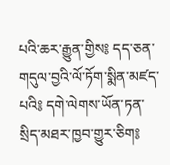པའི་ཆར་རྒྱུན་གྱིས༔ དད་ཅན་གདུལ་བྱའི་ལོ་ཏོག་སྨིན་མཛད་པའི༔ དགེ་ལེགས་ཡོན་ཏན་སྲིད་མཐར་ཁྱབ་གྱུར་ཅིག༔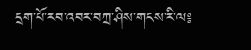དྲག་པོ་རབ་འབར་བཀྲ་ཤིས་གངས་རི་ལ༔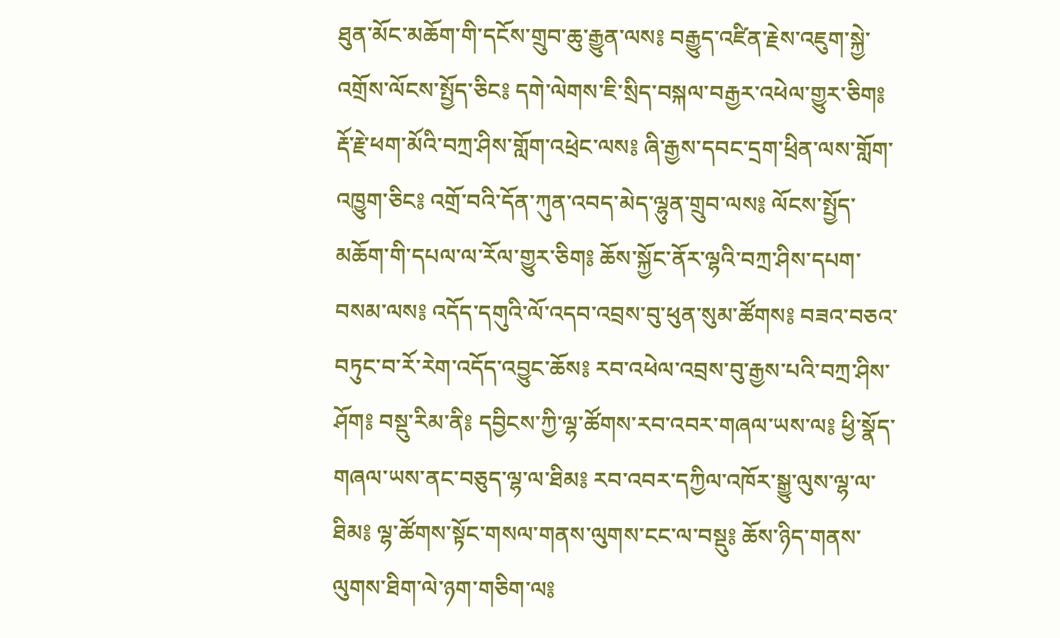ཐུན་མོང་མཆོག་གི་དངོས་གྲུབ་ཆུ་རྒྱུན་ལས༔ བརྒྱུད་འཛིན་རྗེས་འཇུག་སྐྱེ་འགྲོས་ལོངས་སྤྱོད་ཅིང༔ དགེ་ལེགས་ཇི་སྲིད་བསྐལ་བརྒྱར་འཕེལ་གྱུར་ཅིག༔ རྡོ་རྗེ་ཕག་མོའི་བཀྲ་ཤིས་གློག་འཕྲེང་ལས༔ ཞི་རྒྱས་དབང་དྲག་ཕྲིན་ལས་གློག་འཁྱུག་ཅིང༔ འགྲོ་བའི་དོན་ཀུན་འབད་མེད་ལྷུན་གྲུབ་ལས༔ ལོངས་སྤྱོད་མཆོག་གི་དཔལ་ལ་རོལ་གྱུར་ཅིག༔ ཆོས་སྐྱོང་ནོར་ལྷའི་བཀྲ་ཤིས་དཔག་བསམ་ལས༔ འདོད་དགུའི་ལོ་འདབ་འབྲས་བུ་ཕུན་སུམ་ཚོགས༔ བཟའ་བཅའ་བཏུང་བ་རོ་རེག་འདོད་འབྱུང་ཆོས༔ རབ་འཕེལ་འབྲས་བུ་རྒྱས་པའི་བཀྲ་ཤིས་ཤོག༔ བསྡུ་རིམ་ནི༔ དབྱིངས་ཀྱི་ལྷ་ཚོགས་རབ་འབར་གཞལ་ཡས་ལ༔ ཕྱི་སྣོད་གཞལ་ཡས་ནང་བཅུད་ལྷ་ལ་ཐིམ༔ རབ་འབར་དཀྱིལ་འཁོར་སྒྱུ་ལུས་ལྷ་ལ་ཐིམ༔ ལྷ་ཚོགས་སྟོང་གསལ་གནས་ལུགས་ངང་ལ་བསྡུ༔ ཆོས་ཉིད་གནས་ལུགས་ཐིག་ལེ་ཉག་གཅིག་ལ༔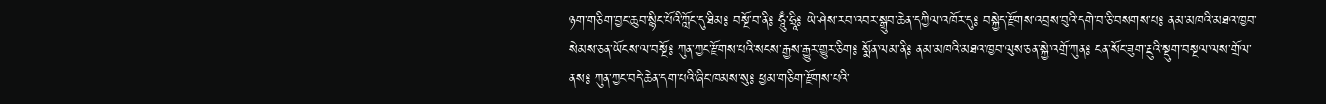ཉག་གཅིག་བྱང་ཆུབ་སྙིང་པོའི་ཀློང་དུ་ཐིམ༔ བསྔོ་བ་ནི༔ ཧཱུྃ་ཧྲཱི༔ ཡེ་ཤེས་རབ་འབར་སྒྲུབ་ཆེན་དཀྱིལ་འཁོར་དུ༔ བསྐྱེད་རྫོགས་འབྲས་བུའི་དགེ་བ་ཅི་བསགས་པ༔ ནམ་མཁའི་མཐའ་ཁྱབ་སེམས་ཅན་ཡོངས་ལ་བསྔོ༔ ཀུན་ཀྱང་རྫོགས་པའི་སངས་རྒྱས་རྒྱུར་གྱུར་ཅིག༔ སྨོན་ལམ་ནི༔ ནམ་མཁའི་མཐའ་ཁྱབ་ལུས་ཅན་སྐྱེ་འགྲོ་ཀུན༔ ངན་སོང་ཟུག་རྔུའི་སྡུག་བསྔལ་ལས་གྲོལ་ནས༔ ཀུན་ཀྱང་བདེ་ཆེན་དག་པའི་ཞིང་ཁམས་སུ༔ ཕྱམ་གཅིག་རྫོགས་པའི་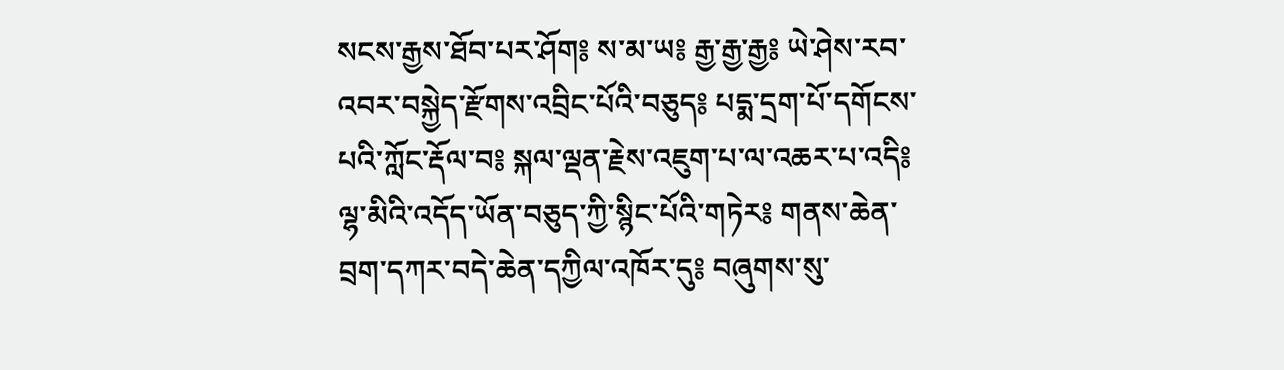སངས་རྒྱས་ཐོབ་པར་ཤོག༔ ས་མ་ཡ༔ རྒྱ་རྒྱ་རྒྱ༔ ཡེ་ཤེས་རབ་འབར་བསྐྱེད་རྫོགས་འབྲིང་པོའི་བཅུད༔ པདྨ་དྲག་པོ་དགོངས་པའི་ཀློང་རྡོལ་བ༔ སྐལ་ལྡན་རྗེས་འཇུག་པ་ལ་འཆར་པ་འདི༔ ལྷ་མིའི་འདོད་ཡོན་བཅུད་ཀྱི་སྙིང་པོའི་གཏེར༔ གནས་ཆེན་བྲག་དཀར་བདེ་ཆེན་དཀྱིལ་འཁོར་དུ༔ བཞུགས་སུ་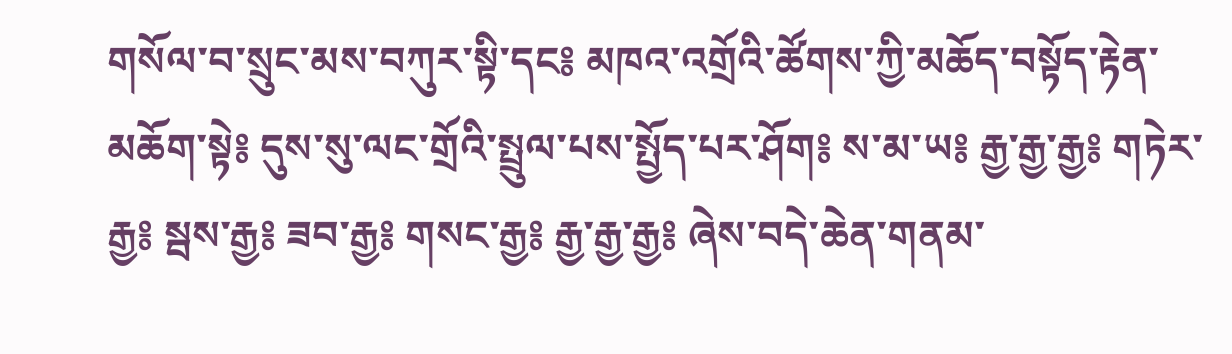གསོལ་བ་སྲུང་མས་བཀུར་སྟི་དང༔ མཁའ་འགྲོའི་ཚོགས་ཀྱི་མཆོད་བསྟོད་རྟེན་མཆོག་སྟེ༔ དུས་སུ་ལང་གྲོའི་སྤྲུལ་པས་སྤྱོད་པར་ཤོག༔ ས་མ་ཡ༔ རྒྱ་རྒྱ་རྒྱ༔ གཏེར་རྒྱ༔ སྦས་རྒྱ༔ ཟབ་རྒྱ༔ གསང་རྒྱ༔ རྒྱ་རྒྱ་རྒྱ༔ ཞེས་བདེ་ཆེན་གནམ་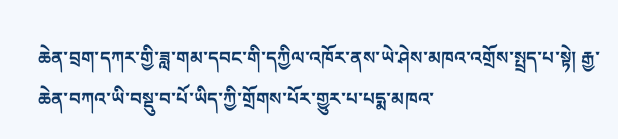ཆེན་བྲག་དཀར་གྱི་ཟླ་གམ་དབང་གི་དཀྱིལ་འཁོར་ནས་ཡེ་ཤེས་མཁའ་འགྲོས་སྤྲད་པ་སྟེ། རྒྱ་ཆེན་བཀའ་ཡི་བསྡུ་བ་པོ་ཡིད་ཀྱི་གྲོགས་པོར་གྱུར་པ་པདྨ་མཁའ་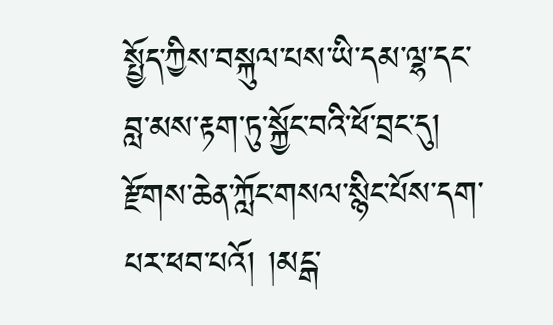སྤྱོད་ཀྱིས་བསྐུལ་པས་ཡི་དམ་ལྷ་དང་བླ་མས་རྟག་ཏུ་སྐྱོང་བའི་ཕོ་བྲང་དུ། རྫོགས་ཆེན་ཀློང་གསལ་སྙིང་པོས་དག་པར་ཕབ་པའོ། །མངྒ་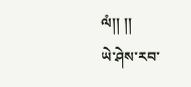ལཾ།། །།
ཡེ་ཤེས་རབ་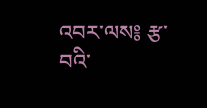འབར་ལས༔ རྩ་བའི་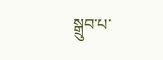སྒྲུབ་པ་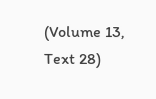(Volume 13, Text 28)